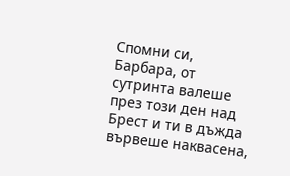Спомни си, Барбара, от сутринта валеше през този ден над Брест и ти в дъжда вървеше наквасена,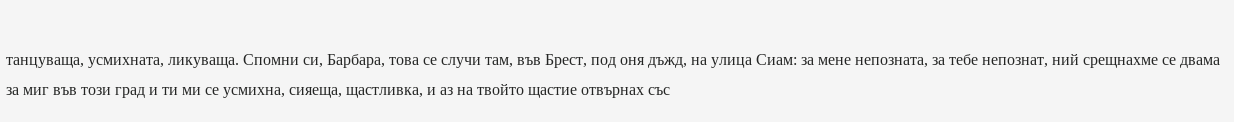танцуваща, усмихната, ликуваща. Спомни си, Барбара, това се случи там, във Брест, под оня дъжд, на улица Сиам: за мене непозната, за тебе непознат, ний срещнахме се двама за миг във този град и ти ми се усмихна, сияеща, щастливка, и аз на твойто щастие отвърнах със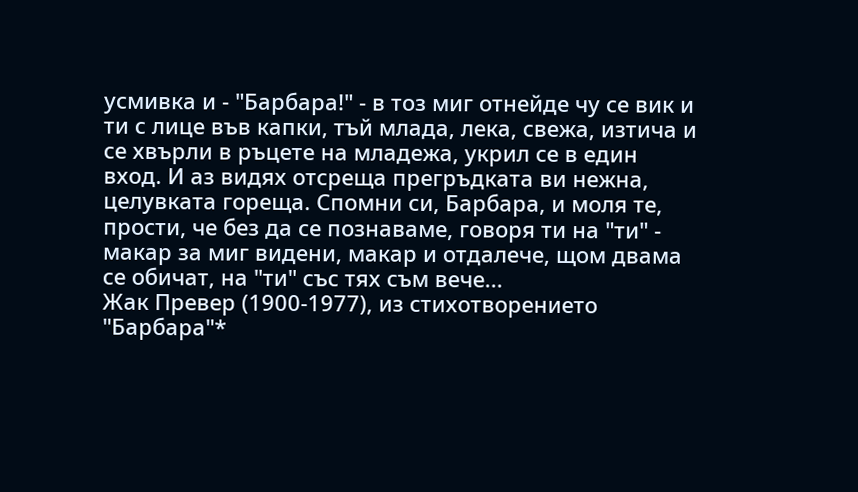усмивка и - "Барбара!" - в тоз миг отнейде чу се вик и ти с лице във капки, тъй млада, лека, свежа, изтича и се хвърли в ръцете на младежа, укрил се в един вход. И аз видях отсреща прегръдката ви нежна, целувката гореща. Спомни си, Барбара, и моля те, прости, че без да се познаваме, говоря ти на "ти" - макар за миг видени, макар и отдалече, щом двама се обичат, на "ти" със тях съм вече...
Жак Превер (1900-1977), из стихотворението "Барбара"*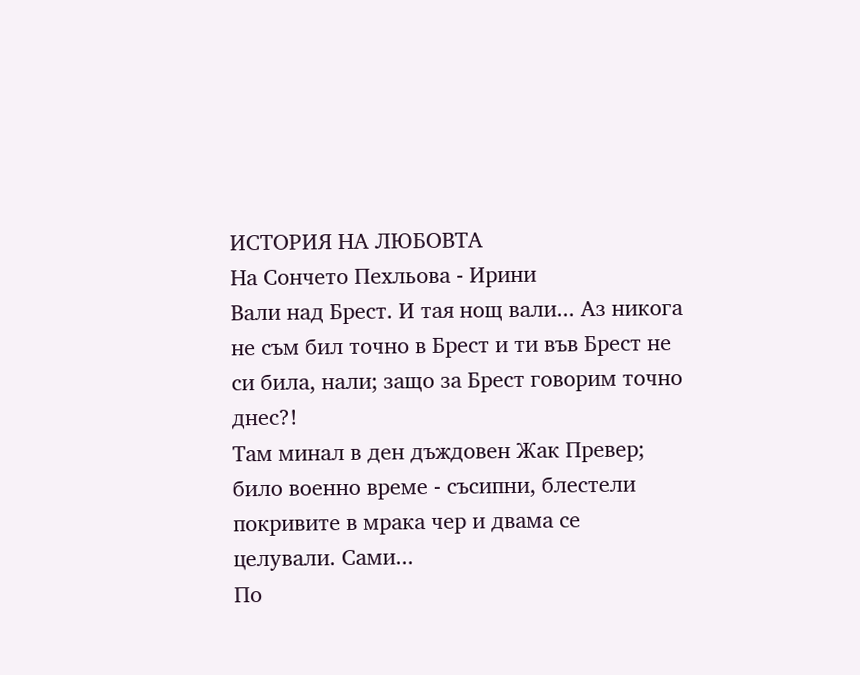ИСТОРИЯ НА ЛЮБОВТА
На Сончето Пехльова - Ирини
Вали над Брест. И тая нощ вали... Аз никога не съм бил точно в Брест и ти във Брест не си била, нали; защо за Брест говорим точно днес?!
Там минал в ден дъждовен Жак Превер; било военно време - съсипни, блестели покривите в мрака чер и двама се целували. Сами...
По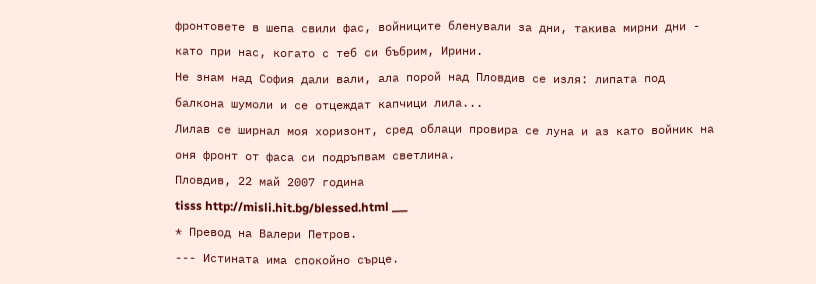фронтовете в шепа свили фас, войниците бленували за дни, такива мирни дни - като при нас, когато с теб си бъбрим, Ирини.
Не знам над София дали вали, ала порой над Пловдив се изля: липата под балкона шумоли и се отцеждат капчици лила...
Лилав се ширнал моя хоризонт, сред облаци провира се луна и аз като войник на оня фронт от фаса си подръпвам светлина.
Пловдив, 22 май 2007 година
tisss http://misli.hit.bg/blessed.html ___
* Превод на Валери Петров.
--- Истината има спокойно сърце.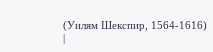(Уилям Шекспир, 1564-1616)
|